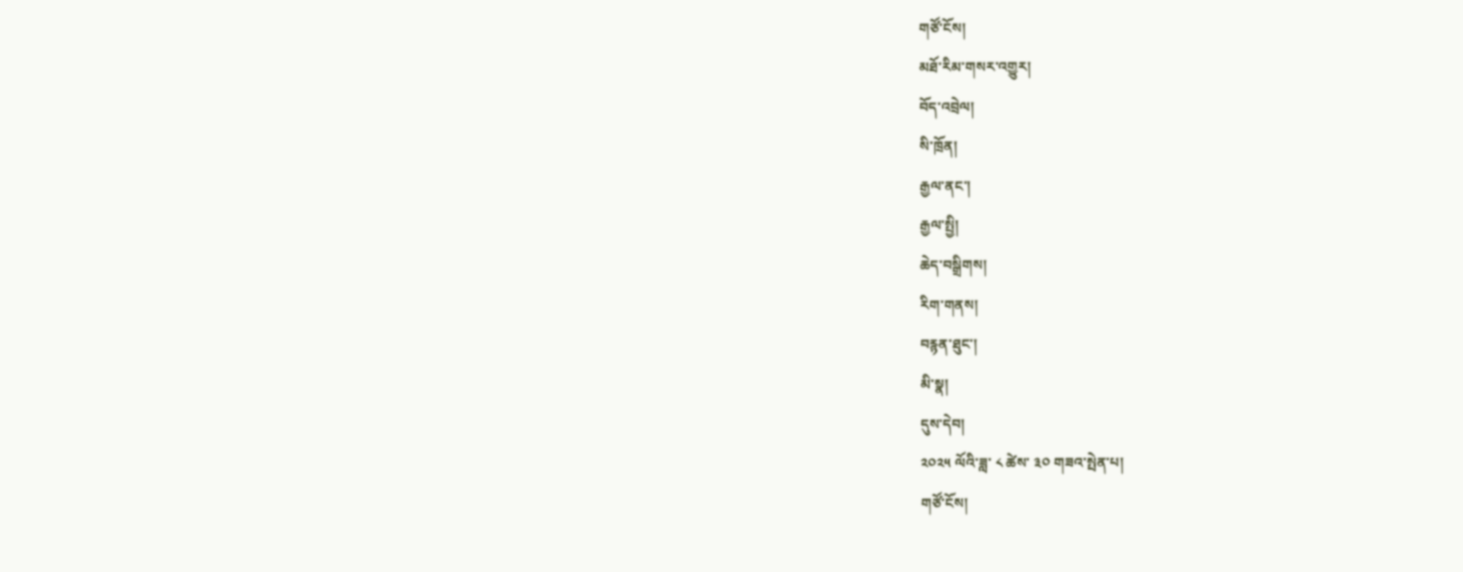གཙོ་ངོས།
མཐོ་རིམ་གསར་འགྱུར།
བོད་འབྲེལ།
སི་ཁྲོན།
རྒྱལ་ནང་།
རྒྱལ་སྤྱི།
ཆེད་བསྒྲིགས།
རིག་གནས།
བརྙན་ཐུང་།
མི་སྣ།
དུས་དེབ།
༢༠༢༥ ལོའི་ཟླ་ ༨ ཚེས་ ༣༠ གཟའ་སྤེན་པ།
གཙོ་ངོས།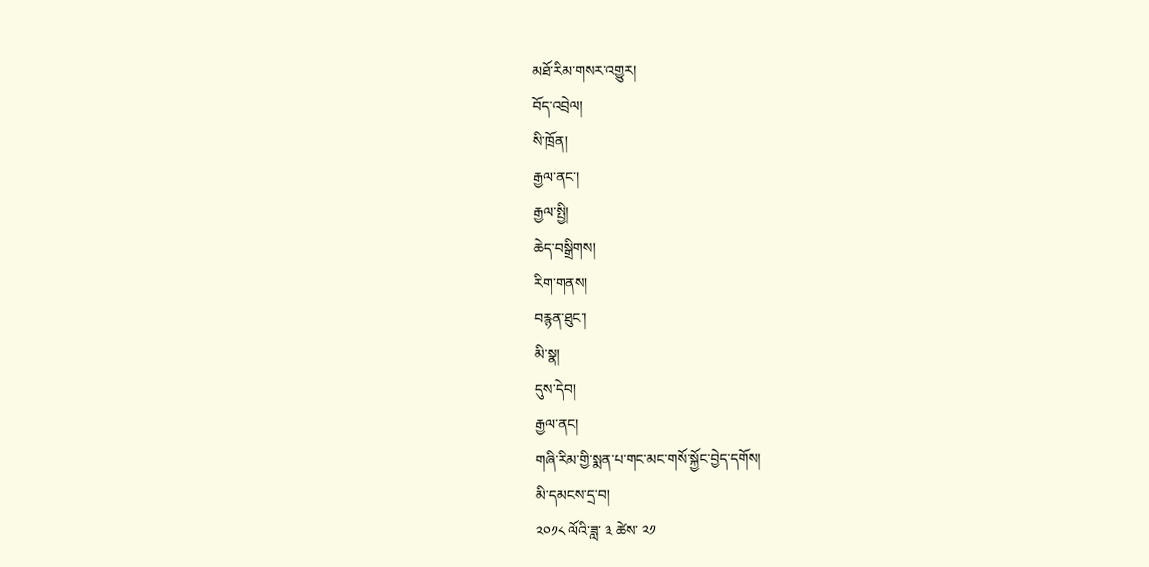མཐོ་རིམ་གསར་འགྱུར།
བོད་འབྲེལ།
སི་ཁྲོན།
རྒྱལ་ནང་།
རྒྱལ་སྤྱི།
ཆེད་བསྒྲིགས།
རིག་གནས།
བརྙན་ཐུང་།
མི་སྣ།
དུས་དེབ།
རྒྱལ་ནང།
གཞི་རིམ་གྱི་སྨན་པ་གང་མང་གསོ་སྐྱོང་བྱེད་དགོས།
མི་དམངས་དྲ་བ།
༢༠༡༨ ལོའི་ཟླ་ ༣ ཚེས་ ༢༡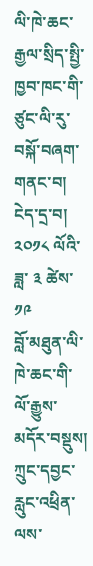ལི་ཁེ་ཆང་རྒྱལ་སྲིད་སྤྱི་ཁྱབ་ཁང་གི་ཙུང་ལི་རུ་བསྐོ་བཞག་གནང་བ།
ངེད་དྲ་བ།
༢༠༡༨ ལོའི་ཟླ་ ༣ ཚེས་ ༡༩
བློ་མཐུན་ལི་ཁེ་ཆང་གི་ལོ་རྒྱུས་མདོར་བསྡུས།
ཀྲུང་དབྱང་རླུང་འཕྲིན་ལས་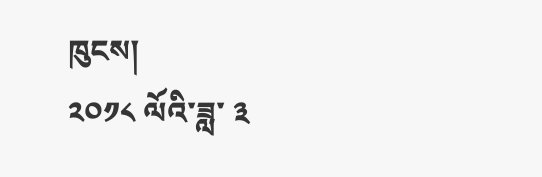ཁུངས།
༢༠༡༨ ལོའི་ཟླ་ ༣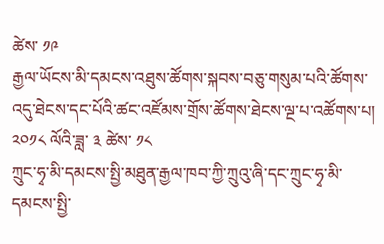ཚེས་ ༡༩
རྒྱལ་ཡོངས་མི་དམངས་འཐུས་ཚོགས་སྐབས་བཅུ་གསུམ་པའི་ཚོགས་འདུ་ཐེངས་དང་པོའི་ཚང་འཛོམས་གྲོས་ཚོགས་ཐེངས་ལྔ་པ་འཚོགས་པ།
༢༠༡༨ ལོའི་ཟླ་ ༣ ཚེས་ ༡༨
ཀྲུང་ཧྭ་མི་དམངས་སྤྱི་མཐུན་རྒྱལ་ཁབ་ཀྱི་ཀྲུའུ་ཞི་དང་ཀྲུང་ཧྭ་མི་དམངས་སྤྱི་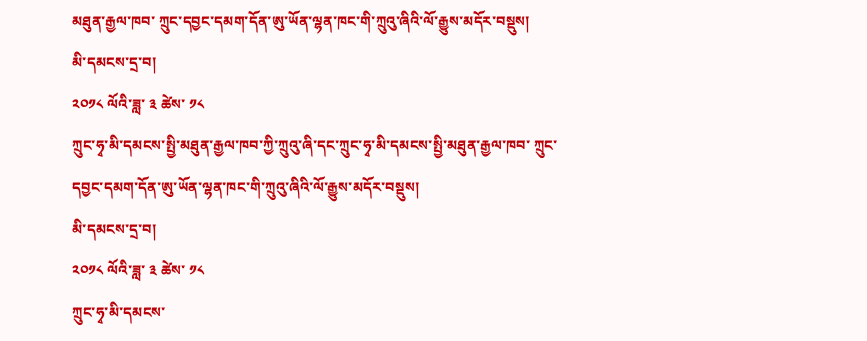མཐུན་རྒྱལ་ཁབ་ ཀྲུང་དབྱང་དམག་དོན་ཨུ་ཡོན་ལྷན་ཁང་གི་ཀྲུའུ་ཞིའི་ལོ་རྒྱུས་མདོར་བསྡུས།
མི་དམངས་དྲ་བ།
༢༠༡༨ ལོའི་ཟླ་ ༣ ཚེས་ ༡༨
ཀྲུང་ཧྭ་མི་དམངས་སྤྱི་མཐུན་རྒྱལ་ཁབ་ཀྱི་ཀྲུའུ་ཞི་དང་ཀྲུང་ཧྭ་མི་དམངས་སྤྱི་མཐུན་རྒྱལ་ཁབ་ ཀྲུང་དབྱང་དམག་དོན་ཨུ་ཡོན་ལྷན་ཁང་གི་ཀྲུའུ་ཞིའི་ལོ་རྒྱུས་མདོར་བསྡུས།
མི་དམངས་དྲ་བ།
༢༠༡༨ ལོའི་ཟླ་ ༣ ཚེས་ ༡༨
ཀྲུང་ཧྭ་མི་དམངས་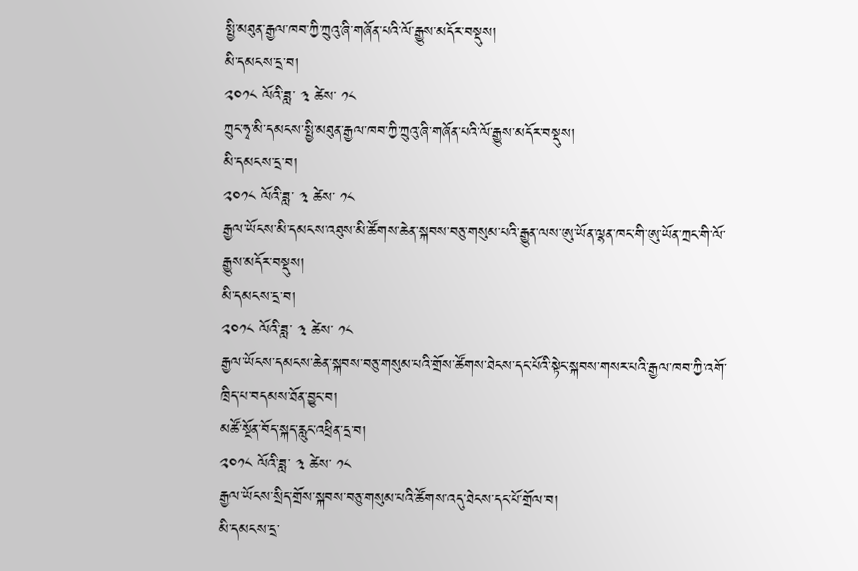སྤྱི་མཐུན་རྒྱལ་ཁབ་ཀྱི་ཀྲུའུ་ཞི་གཞོན་པའི་ལོ་རྒྱུས་མདོར་བསྡུས།
མི་དམངས་དྲ་བ།
༢༠༡༨ ལོའི་ཟླ་ ༣ ཚེས་ ༡༨
ཀྲུང་ཧྭ་མི་དམངས་སྤྱི་མཐུན་རྒྱལ་ཁབ་ཀྱི་ཀྲུའུ་ཞི་གཞོན་པའི་ལོ་རྒྱུས་མདོར་བསྡུས།
མི་དམངས་དྲ་བ།
༢༠༡༨ ལོའི་ཟླ་ ༣ ཚེས་ ༡༨
རྒྱལ་ཡོངས་མི་དམངས་འཐུས་མི་ཚོགས་ཆེན་སྐབས་བཅུ་གསུམ་པའི་རྒྱུན་ལས་ཨུ་ཡོན་ལྷན་ཁང་གི་ཨུ་ཡོན་ཀྲང་གི་ལོ་རྒྱུས་མདོར་བསྡུས།
མི་དམངས་དྲ་བ།
༢༠༡༨ ལོའི་ཟླ་ ༣ ཚེས་ ༡༨
རྒྱལ་ཡོངས་དམངས་ཆེན་སྐབས་བཅུ་གསུམ་པའི་གྲོས་ཚོགས་ཐེངས་དང་པོའི་སྟེང་སྐབས་གསར་པའི་རྒྱལ་ཁབ་ཀྱི་འགོ་ཁྲིད་པ་བདམས་ཐོན་བྱུང་བ།
མཚོ་སྔོན་བོད་སྐད་རླུང་འཕྲིན་དྲ་བ།
༢༠༡༨ ལོའི་ཟླ་ ༣ ཚེས་ ༡༨
རྒྱལ་ཡོངས་སྲིད་གྲོས་སྐབས་བཅུ་གསུམ་པའི་ཚོགས་འདུ་ཐེངས་དང་པོ་གྲོལ་བ།
མི་དམངས་དྲ་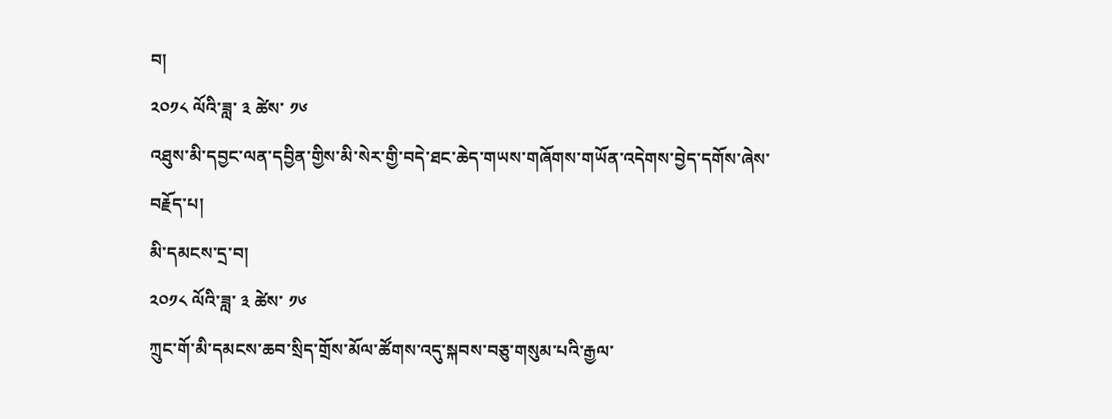བ།
༢༠༡༨ ལོའི་ཟླ་ ༣ ཚེས་ ༡༦
འཐུས་མི་དབྱང་ལན་དབྱིན་གྱིས་མི་སེར་གྱི་བདེ་ཐང་ཆེད་གཡས་གཞོགས་གཡོན་འདེགས་བྱེད་དགོས་ཞེས་བརྗོད་པ།
མི་དམངས་དྲ་བ།
༢༠༡༨ ལོའི་ཟླ་ ༣ ཚེས་ ༡༦
ཀྲུང་གོ་མི་དམངས་ཆབ་སྲིད་གྲོས་མོལ་ཚོགས་འདུ་སྐབས་བཅུ་གསུམ་པའི་རྒྱལ་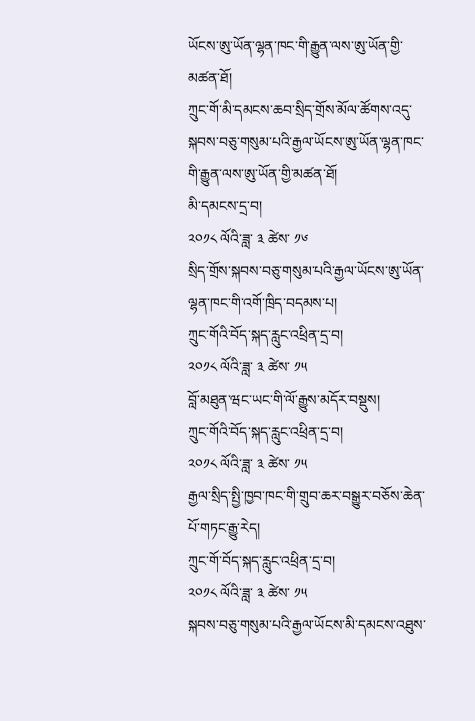ཡོངས་ཨུ་ཡོན་ལྷན་ཁང་གི་རྒྱུན་ལས་ཨུ་ཡོན་གྱི་མཚན་ཐོ།
ཀྲུང་གོ་མི་དམངས་ཆབ་སྲིད་གྲོས་མོལ་ཚོགས་འདུ་སྐབས་བཅུ་གསུམ་པའི་རྒྱལ་ཡོངས་ཨུ་ཡོན་ལྷན་ཁང་གི་རྒྱུན་ལས་ཨུ་ཡོན་གྱི་མཚན་ཐོ།
མི་དམངས་དྲ་བ།
༢༠༡༨ ལོའི་ཟླ་ ༣ ཚེས་ ༡༦
སྲིད་གྲོས་སྐབས་བཅུ་གསུམ་པའི་རྒྱལ་ཡོངས་ཨུ་ཡོན་ལྷན་ཁང་གི་འགོ་ཁྲིད་བདམས་པ།
ཀྲུང་གོའི་བོད་སྐད་རླུང་འཕྲིན་དྲ་བ།
༢༠༡༨ ལོའི་ཟླ་ ༣ ཚེས་ ༡༥
བློ་མཐུན་ཝང་ཡང་གི་ལོ་རྒྱུས་མདོར་བསྡུས།
ཀྲུང་གོའི་བོད་སྐད་རླུང་འཕྲིན་དྲ་བ།
༢༠༡༨ ལོའི་ཟླ་ ༣ ཚེས་ ༡༥
རྒྱལ་སྲིད་སྤྱི་ཁྱབ་ཁང་གི་གྲུབ་ཆར་བསྒྱུར་བཅོས་ཆེན་པོ་གཏང་རྒྱུ་རེད།
ཀྲུང་གོ་བོད་སྐད་རླུང་འཕྲིན་དྲ་བ།
༢༠༡༨ ལོའི་ཟླ་ ༣ ཚེས་ ༡༥
སྐབས་བཅུ་གསུམ་པའི་རྒྱལ་ཡོངས་མི་དམངས་འཐུས་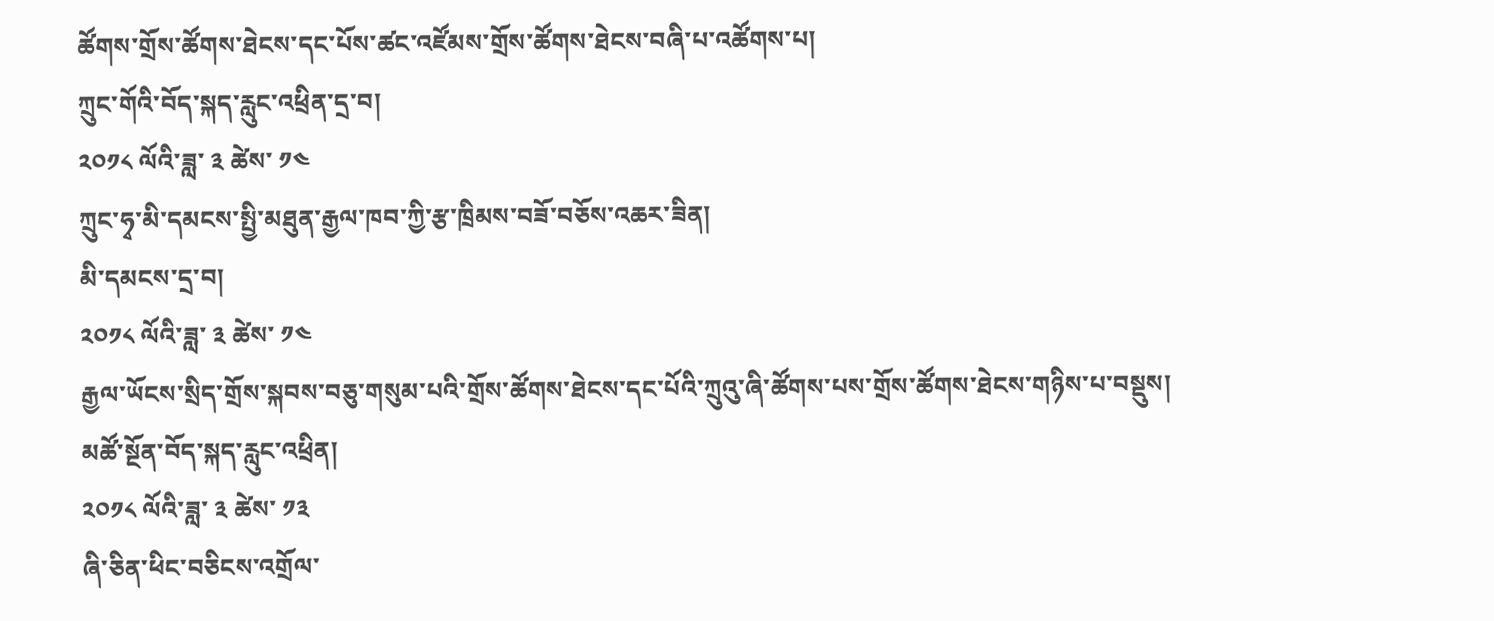ཚོགས་གྲོས་ཚོགས་ཐེངས་དང་པོས་ཚང་འཛོམས་གྲོས་ཚོགས་ཐེངས་བཞི་པ་འཚོགས་པ།
ཀྲུང་གོའི་བོད་སྐད་རླུང་འཕྲིན་དྲ་བ།
༢༠༡༨ ལོའི་ཟླ་ ༣ ཚེས་ ༡༤
ཀྲུང་ཧྭ་མི་དམངས་སྤྱི་མཐུན་རྒྱལ་ཁབ་ཀྱི་རྩ་ཁྲིམས་བཟོ་བཅོས་འཆར་ཟིན།
མི་དམངས་དྲ་བ།
༢༠༡༨ ལོའི་ཟླ་ ༣ ཚེས་ ༡༤
རྒྱལ་ཡོངས་སྲིད་གྲོས་སྐབས་བཅུ་གསུམ་པའི་གྲོས་ཚོགས་ཐེངས་དང་པོའི་ཀྲུའུ་ཞི་ཚོགས་པས་གྲོས་ཚོགས་ཐེངས་གཉིས་པ་བསྡུས།
མཚོ་སྔོན་བོད་སྐད་རླུང་འཕྲིན།
༢༠༡༨ ལོའི་ཟླ་ ༣ ཚེས་ ༡༣
ཞི་ཅིན་ཕིང་བཅིངས་འགྲོལ་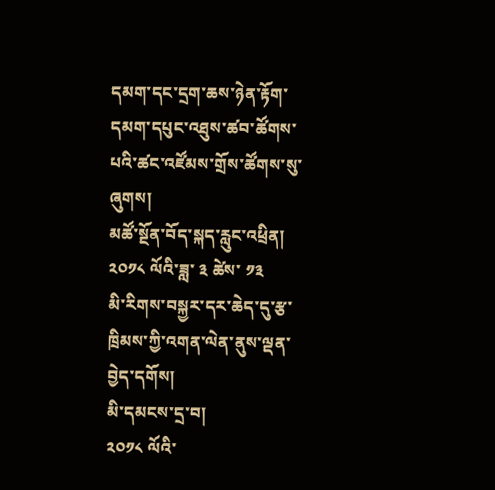དམག་དང་དྲག་ཆས་ཉེན་རྟོག་དམག་དཔུང་འཐུས་ཚབ་ཚོགས་པའི་ཚང་འཛོམས་གྲོས་ཚོགས་སུ་ཞུགས།
མཚོ་སྔོན་བོད་སྐད་རླུང་འཕྲིན།
༢༠༡༨ ལོའི་ཟླ་ ༣ ཚེས་ ༡༣
མི་རིགས་བསྐྱར་དར་ཆེད་དུ་རྩ་ཁྲིམས་ཀྱི་འགན་ལེན་ནུས་ལྡན་བྱེད་དགོས།
མི་དམངས་དྲ་བ།
༢༠༡༨ ལོའི་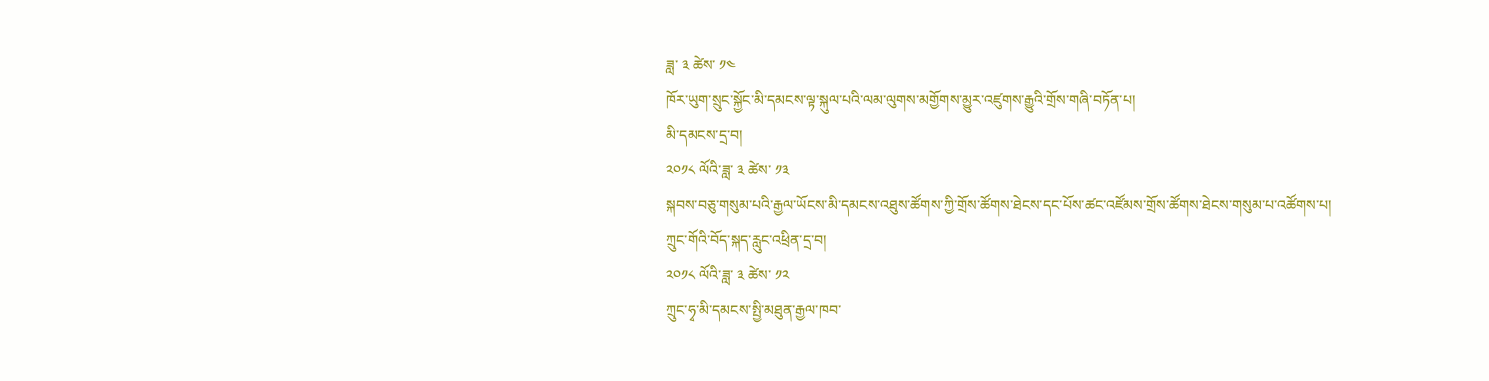ཟླ་ ༣ ཚེས་ ༡༤
ཁོར་ཡུག་སྲུང་སྐྱོང་མི་དམངས་ལྟ་སྐུལ་པའི་ལམ་ལུགས་མགྱོགས་མྱུར་འཛུགས་རྒྱུའི་གྲོས་གཞི་བཏོན་པ།
མི་དམངས་དྲ་བ།
༢༠༡༨ ལོའི་ཟླ་ ༣ ཚེས་ ༡༣
སྐབས་བཅུ་གསུམ་པའི་རྒྱལ་ཡོངས་མི་དམངས་འཐུས་ཚོགས་ཀྱི་གྲོས་ཚོགས་ཐེངས་དང་པོས་ཚང་འཛོམས་གྲོས་ཚོགས་ཐེངས་གསུམ་པ་འཚོགས་པ།
ཀྲུང་གོའི་བོད་སྐད་རླུང་འཕྲིན་དྲ་བ།
༢༠༡༨ ལོའི་ཟླ་ ༣ ཚེས་ ༡༢
ཀྲུང་ཧྭ་མི་དམངས་སྤྱི་མཐུན་རྒྱལ་ཁབ་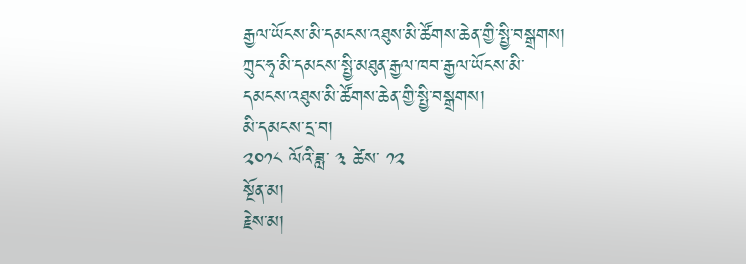རྒྱལ་ཡོངས་མི་དམངས་འཐུས་མི་ཚོགས་ཆེན་གྱི་སྤྱི་བསྒྲགས།
ཀྲུང་ཧྭ་མི་དམངས་སྤྱི་མཐུན་རྒྱལ་ཁབ་རྒྱལ་ཡོངས་མི་དམངས་འཐུས་མི་ཚོགས་ཆེན་གྱི་སྤྱི་བསྒྲགས།
མི་དམངས་དྲ་བ།
༢༠༡༨ ལོའི་ཟླ་ ༣ ཚེས་ ༡༢
སྔོན་མ།
རྗེས་མ།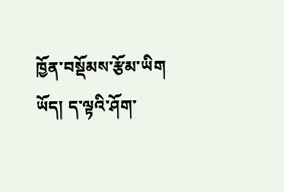ཁྱོན་བསྡོམས་རྩོམ་ཡིག
ཡོད། ད་ལྟའི་ཤོག་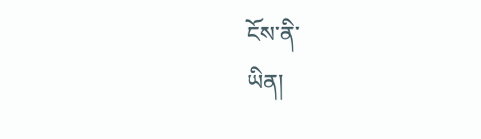ངོས་ནི་
ཡིན།